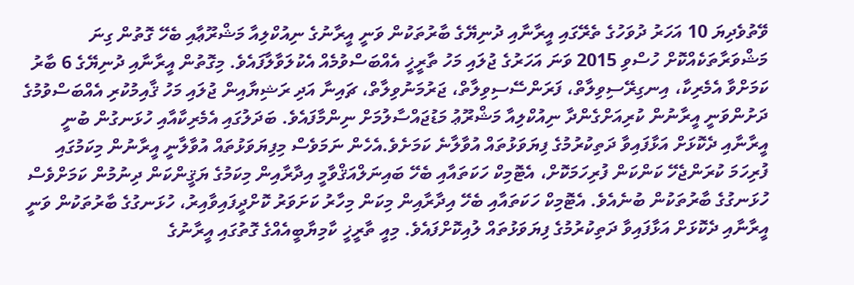ވޭތުވެދިޔަ 10 އަހަރު ދުވަހުގެ ތެރޭގައި އީރާނާއި ދުނިޔޭގެ ބާރުތަކުން ވަނީ އީރާނުގެ ނިއުކްލިއާ މަޝްރޫޢާއި ބެހޭ ގޮތުން ގިނަ މަޝްވަރާތަކެއްކޮށް ހުސްވި 2015 ވަނަ އަހަރުގެ ޖުލައި މަހު ތާރީޚީ އެއްބަސްވުމެއް އެކުލަވާލާފައެވެ. މިގޮތުން އީރާނާއި ދުނިޔޭގެ 6 ބާރު ކަމަށްވާ އެމެރިކާ، އިނގިރޭސިވިލާތް، ފަރަންސޭސިވިލާތް، ޖަރުމަނުވިލާތް، ޗައިނާ އަދި ރަޝިޔާއިން ޖުލައި މަހު ޤާއިމުކުރި އެއްބަސްވުމުގެ ދަށުންވަނީ އީރާނުން ކުރިއަށްގެންދާ ނިއުކްލިއާ މަޝްރޫޢު މަޑުޖައްސާލުމަށް ނިންމާފައެވެ. ބަދަލުގައި އެމެރިކާއާއި ހުޅަނގުން ބުނީ އީރާނާއި ދެކޮޅަށް އަޅާފައިވާ ދަތިކުރުމުގެ ފިޔަވަޅުތައް އުވާލާނެ ކަމަށެވެ.އެހެން ނަމަވެސް މިފިޔަވަޅުތައް އުވާލާނީ އީރާނުން މިކަމުގައި ފުރިހަމަ ކުރަންޖެހޭ ކަންކަން ފުރިހަމަކޮށް، އެޓޮމިކް ހަކަތައާއި ބެހޭ ބައިނަލްއަޤްވާމީ އިދާރާއިން މިކަމުގެ ޔަޤީންކަން ދިނުމުން ކަމަށްވެސް ހުޅަނގުގެ ބާރުތަކުން ބުނެއެވެ. އެޓޮމިކް ހަކަތައާއި ބެހޭ އިދާރާއިން މިކަން މިހާރު ކަށަވަރު ކޮށްދީފައިވާއިރު، ހުޅަނގުގެ ބާރުތަކުން ވަނީ އީރާނާއި ދެކޮޅަށް އަޅާފައިވާ ދަތިކުރުމުގެ ފިޔަވަޅުތައް ލުއިކޮށްފައެވެ. މިއީ ތާރީޚީ ކާމިޔާބީއެއްގެ ގޮތުގައި އީރާނުގެ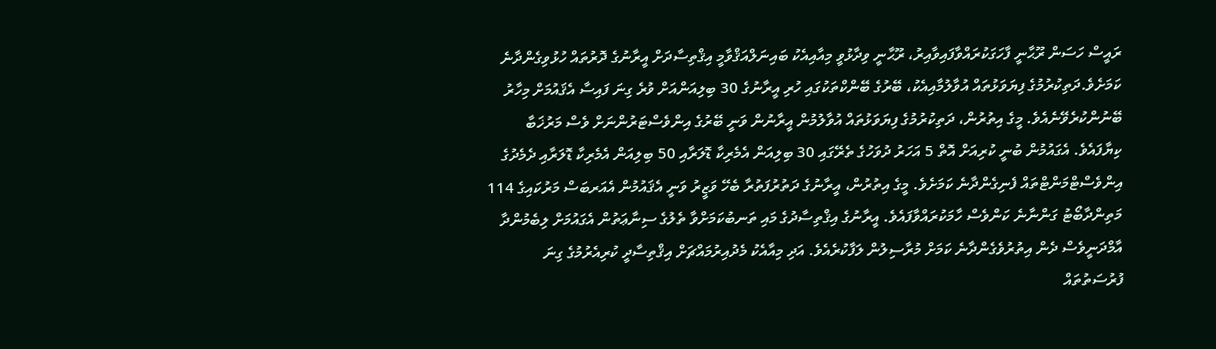ރައީސް ހަސަން ރޫޙާނީ ފާހަގަކުރައްވާފައިވާއިރު، ރޫޙާނީ ވިދާޅުވީ މިއާއިއެކު ބައިނަލްއަޤްވާމީ އިޤްތިސާދަށް އީރާނުގެ ދޮރުތައް ހުޅުވިގެންދާނެ ކަމަށެވެ.ދަތިކުރުމުގެ ފިޔަވަޅުތައް އުވާލުމާއިއެކު، ބޭރުގެ ބޭންކްތަކުގައި ހުރި އީރާނުގެ 30 ބިލިއަންއަށް ވުރެ ގިނަ ފައިސާ އެޤައުމަށް މިހާރު ބޭނުންކުރެވޭނެއެވެ. މީގެ އިތުރުން، ދަތިކުރުމުގެ ފިޔަވަޅުތައް އުވާލުމުން އީރާނުން ވަނީ ބޭރުގެ އިންވެސްޓަރުންނަށް ވެސް މަރުޚަބާ ކިޔާފައެވެ. އެގައުމުން ބުނީ ކުރިއަށް އޮތް 5 އަހަރު ދުވަހުގެ ތެރޭގައި 30 ބިލިއަން އެމެރިކާ ޑޮލަރާއި 50 ބިލިއަން އެމެރިކާ ޑޮލަރާއި ދެމެދުގެ އިންވެސްޓްމަންޓްތައް ފެނިގެންދާނެ ކަމަށެވެ. މީގެ އިތުރުން، އީރާނުގެ ދަތުރުފަތުރާ ބެހޭ ވަޒީރު ވަނީ އެޤައުމުން އެއަރބަސް މަރުކައިގެ 114 މަތިންދާބޯޓު ގަންނާނެ ކަންވެސް ހާމަކުރައްވާފައެވެ. އީރާނުގެ އިޤްތިސާދުގެ މައި ތަނބުކަމަށްވާ ތެލުގެ ސިނާޢަތުން އެގައުމަށް ލިބެމުންދާ އާމްދަނީވެސް ދެން އިތުރުވެގެންދާނެ ކަމަށް މުރާސިލުން ލަފާކުރެއެވެ. އަދި މިއާއެކު މެދުއިރުމައްޗަށް އިޤްތިސާދީ ކުރިއެރުމުގެ ގިނަ ފުރުސަތުތައް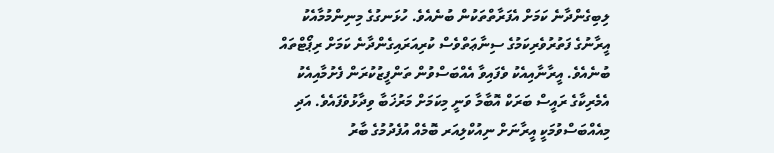ލިބިގެންދާނެ ކަމަށް އެފަރާތްތަކުން ބުނެއެވެ. ހުޅަނގުގެ މިނިންމުމާއެކު އީރާނުގެ ފަތުރުވެރިކަމުގެ ސިނާޢަތްވެސް ކުރިއަރައިގެންދާނެ ކަމަށް ރިޕޯޓްތައް ބުނެއެވެ. އީރާނާއިއެކު ވެފައިވާ އެއްބަސްވުން ތަންފީޒުކުރަން ފެށުމާއިއެކު އެމެރިކާގެ ރައީސް ބަރަކް އޮބާމާ ވަނީ މިކަމަށް މަރުޚަބާ ވިދާޅުވެފައެވެ. އަދި މިއެއްބަސްވުމަކީ އީރާނަށް ނިއުކްލިއަރ ބޮމެއް އުފެދުމުގެ ބާރު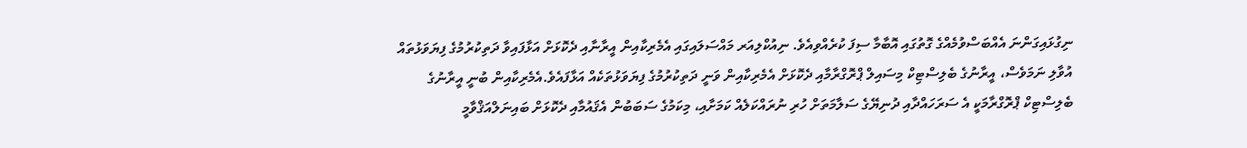ނިގުޅައިގަންނަ އެއްބަސްވުމެއްގެ ގޮތުގައި އޮބާމާ ސިފަ ކުރެއްވިއެވެ. ނިއުކްލިއަރ މައްސަލައިގައި އެމެރިކާއިން އީރާނާއި ދެކޮޅަށް އަޅާފައިވާ ދަތިކުރުމުގެ ފިޔަވަޅުތައް އުވާލި ނަމަވެސް، އީރާނުގެ ބެލިސްޓިކް މިސައިލް ޕްރޮގްރާމާއި ދެކޮޅަށް އެމެރިކާއިން ވަނީ ދަތިކުރުމުގެ ފިޔަވަޅުތަކެއް އަޅާފައެވެ.އެމެރިކާއިން ބުނީ އީރާނުގެ ބެލިސްޓިކް ޕްރޮގްރާމަކީ އެ ސަރަހައްދާއި ދުނިޔޭގެ ސަލާމަތަށް ހުރި ނުރައްކަލެއް ކަމަށާއި، މިކަމުގެ ސަބަބުން އެޤައުމާއި ދެކޮޅަށް ބައިނަލްއަޤްވާމީ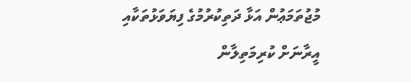މުޖުތަމަޢުން އަޅާ ދަތިކުރުމުގެ ފިޔަވަޅުތަކާއި އީރާނަށް ކުރިމަތިލާން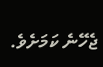ޖެހޭނެ ކަމަށެވެ.